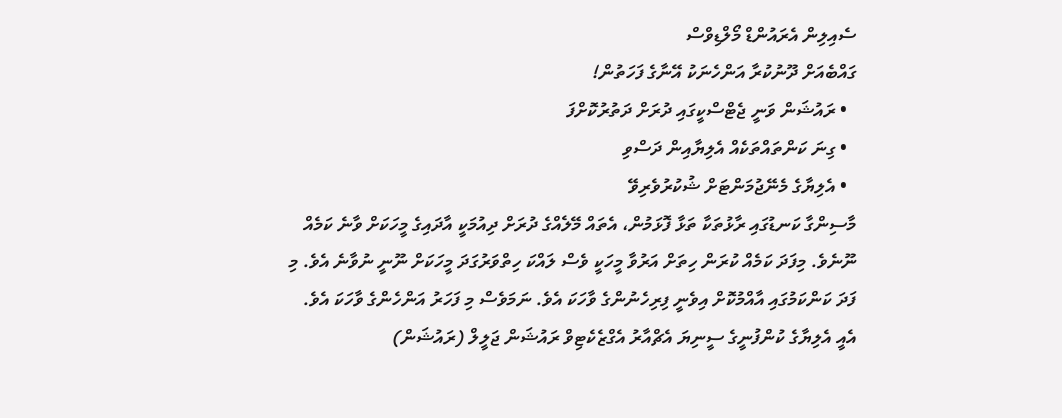ސެއިލިން އެރައުންޑް މޯލްޑިވްސް
ގައްބެއަށް ދޫނުކުރާ އަންހެނަކު އޭނާގެ ފަހަތުން!
  • ރައުޝަން ވަނީ ޖެޓްސްކީގައި ދުރަށް ދަތުރުކޮށްފަ
  • ގިނަ ކަންތައްތަކެއް އެލިޔާއިން ދަސްވި
  • އެލިޔާގެ މެނޭޖުމަންޓަށް ޝުކުރުވެރިވޭ
މާސިންގާ ކަނޑުގައި ރާޅުތަކާ ތަޅާ ފޮޅަމުން، އެތައް މޭލެއްގެ ދުރަށް ދިއުމަކީ އާދައިގެ މީހަކަށް ވާނެ ކަމެއް ނޫނެވެ. މިފަދަ ކަމެއް ކުރަން ހިތަށް އަރުވާ މީހަކީ ވެސް ލައްކަ ހިތްވަރުގަދަ މީހަކަށް ނޫނީ ނުވާނެ އެވެ. މި ފަދަ ކަންކަމުގައި އާއްމުކޮށް އިވެނީ ފިރިހެނުންގެ ވާހަކަ އެވެ. ނަމަވެސް މި ފަހަރު އަންހެންގެ ވާހަކަ އެވެ. އެއީ އެލިޔާގެ ކުންފުނީގެ ސީނިޔަ އެޗްއާރު އެގްޒެކެޓިވް ރައުޝަން ޖަލީލް (ރައުޝަން)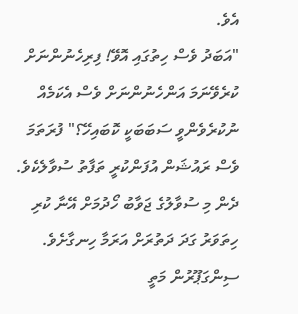އެވެ.
"އަބަދު ވެސް ހިތުގައި އޮވޭ! ފިރިހެނުންނަށް ކުރެވޭނަމަ އަންހެނުންނަށް ވެސް އެކަމެއް ނުކުރެވެންވީ ސަބަބަކީ ކޮބައިހޭ؟" ފުރަތަމަ ވެސް ރައުޝަން އުފަންކުރީ ތަފާތު ސުވާލެކެވެ.
ދެން މި ސުވާލުގެ ޖަވާބު ހޯދުމަށް އޭނާ ކުރި ހިތަވަރު ގަދަ ދަތުރަށް އަރަމާ ހިނގާށެވެ. ސިންގަޕޫރުން މަތީ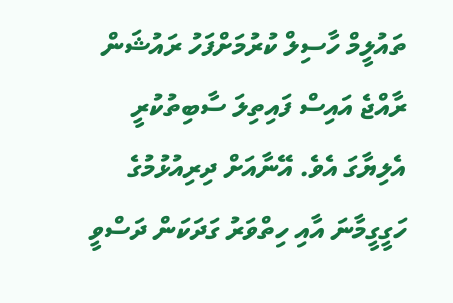ތައުލީމް ހާސިލް ކުރުމަށްފަހު ރައުޝަން ރާއްޖެ އައިސް ފައިތިލަ ސާބިތުކުރީ އެލިޔާގަ އެވެ. އޭނާއަށް ދިރިއުޅުމުގެ ހަގީގީމާނަ އާއި ހިތްވަރު ގަދަކަން ދަސްވީ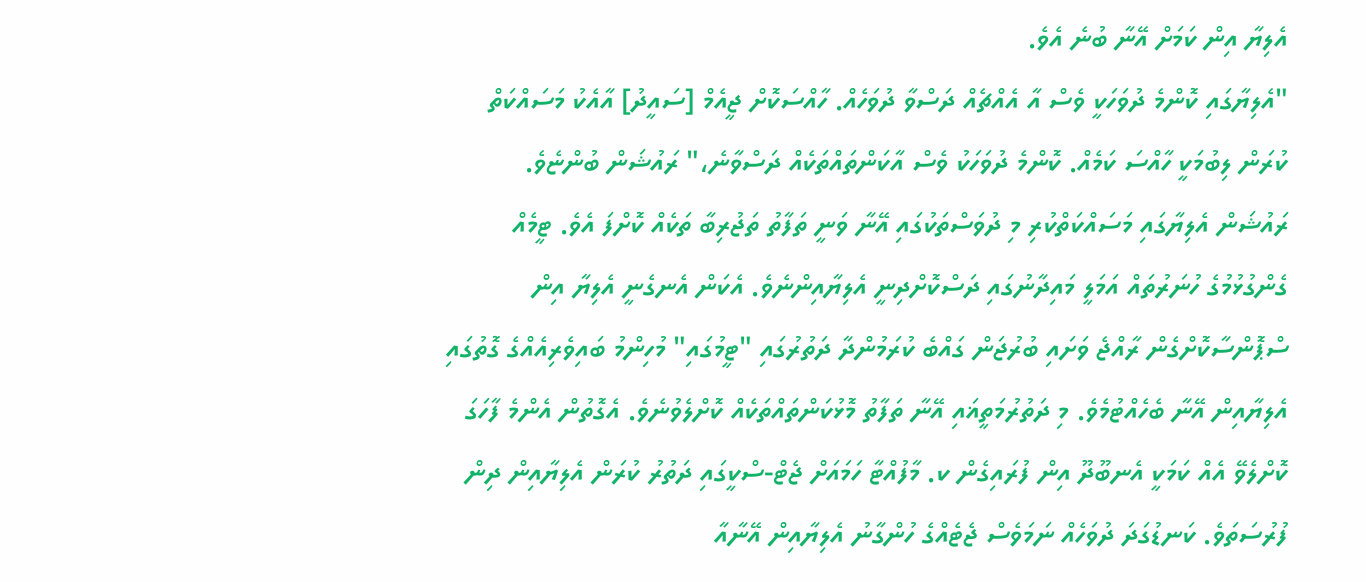އެލިޔާ އިން ކަމަށް އޭނާ ބުނެ އެވެ.
"އެލިޔާގައި ކޮންމެ ދުވަހަކީ ވެސް އާ އެއްޗެއް ދަސްވާ ދުވަހެއް. ހާއްސަކޮށް ޖީއެމް [ސައީދު] އާއެކު މަސައްކަތް ކުރަން ލިބުމަކީ ހާއްސަ ކަމެއް. ކޮންމެ ދުވަހަކު ވެސް އާކަންތައްތަކެއް ދަސްވާނެ،" ރައުޝަން ބުންޏެވެ.
ރައުޝަން އެލިޔާގައި މަސައްކަތްކުރި މި ދުވަސްތަކުގައި އޭނާ ވަނީ ތަފާތު ތަޖުރިބާ ތަކެއް ކޮށްފަ އެވެ. ޓީމެއް ގެންގުޅުމުގެ ހުނަރުތައް އަމަލީ މައިދާނުގައި ދަސްކޮށްދިނީ އެލިޔާއިންނެވެ. އެކަން އެނގެނީ އެލިޔާ އިން ސްޕޮންސާކޮށްގެން ރާއްޖެ ވަށައި ބުރުޖަން ގައްބެ ކުރަމުންދާ ދަތުރުގައި "ޓީމުގައި" މުހިންމު ބައިވެރިއެއްގެ ގޮތުގައި އެލިޔާއިން އޭނާ ބެހެއްޓުމެވެ. މި ދަތުރުމަތީޣައި އޭނާ ތަފާތު މޮޅުކަންތައްތަކެއް ކޮށްލެވުނެވެ. އެގޮތުން އެންމެ ފާހަގަ ކޮށްލެވޭ އެއް ކަމަކީ އެނބޫދޫ އިން ފުރައިގެން ކ. މާފުއްޓާ ހަމައަށް ޖެޓް-ސްކީގައި ދަތުރު ކުރަން އެލިޔާއިން ދިން ފުރުސަތަވެ. ކަނޑުގަދަ ދުވަހެއް ނަމަވެސް ޖެޓެއްގެ ހުންގާނު އެލިޔާއިން އޭނާއާ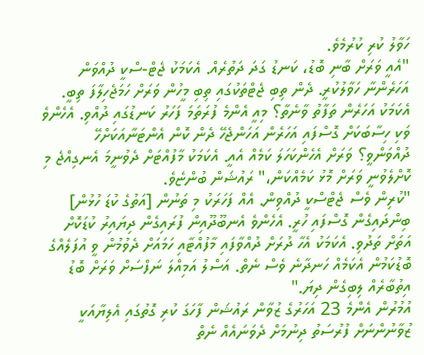ހަވާލު ކުރި ކުރުމެވެ.
"އެއީ ވަރަށް ބާނި ބޮޑު، ކަނޑު ގަދަ ދަތުރެއް. އެކަމަކު ޖެޓް-ސްކީ ދުއްވަން އަހަރެންނާ ހަވާލުކުރީ. ދެން ތިބި ޖެޓްތަކުގައި ތިބި މީހުން ވަރަށް ހަމަޖެހިލާފަ ތިބީ. އެކަމަކު އަހަރެން ތަފާތު ވާނެތާ؟ މިއީ އެންމެ ފުރަތަމަ ފަހަރު ކަނޑުގައި ދުއްވި. އެހެންވެ ވަކި ހިސާބަކަށް ގޮސްފައި އަހަރެން އަހަންޖެހޭ ދެން ކޮން އެންޓަނާއަކަށްހޭ ދުއްވަންވީ؟ ވަރަށް އެހެންކަހަލަ ކަމެއް އެއީ. އެކަމަކު މާފުއްޓަށް ދެވުނީމަ އެނގިއްޖެ މި ކޮށްލެވުނީ ވަރަށް މޮޅު ކަމެއްކަން،" ރައުޝަން ބުންޏެވެ.
"ކުރިން ވެސް ޖެޓްސްކީ ދުއްވިން. އެއް ފަހަރަކު މި ތަނުން [އަތުގެ ކުޑަ ހުޅުން] ބިންދައިގެން ގޮސްފައި ހުރީ. އެހެންވެ އެނބޫދޫއިން ފުރައިގެން ދިޔައިރު ކުޑަކޮށް އަތަށް ތަދުވި. އެކަމަކު އެހާ ދުރަށް ދުއްވާފައި މާފުއްޓާއި ހަމައަށް ދެވުމުން ވީ އުފަލެއްގެ ބޮޑުކަމުން އެކަމެއް ހަނދާނެ ވެސް ނެތް. އަސްލު އަމިއްލަ ނަފްސަށް ވަރަށް ބޮޑު އިތުބާރެއް ލިބިގެން ދިޔަ."
އުމުރުން އެންމެ 23 އަހަރުގެ ޒުވާން ރައުޝަން ފާހަގަ ކުރި ގޮތުގައި އެލިޔާއަކީ ޒުވާނުންނަށް ފުރުސަތު ދިނުމަށް ދެވަނައެއް ނެތް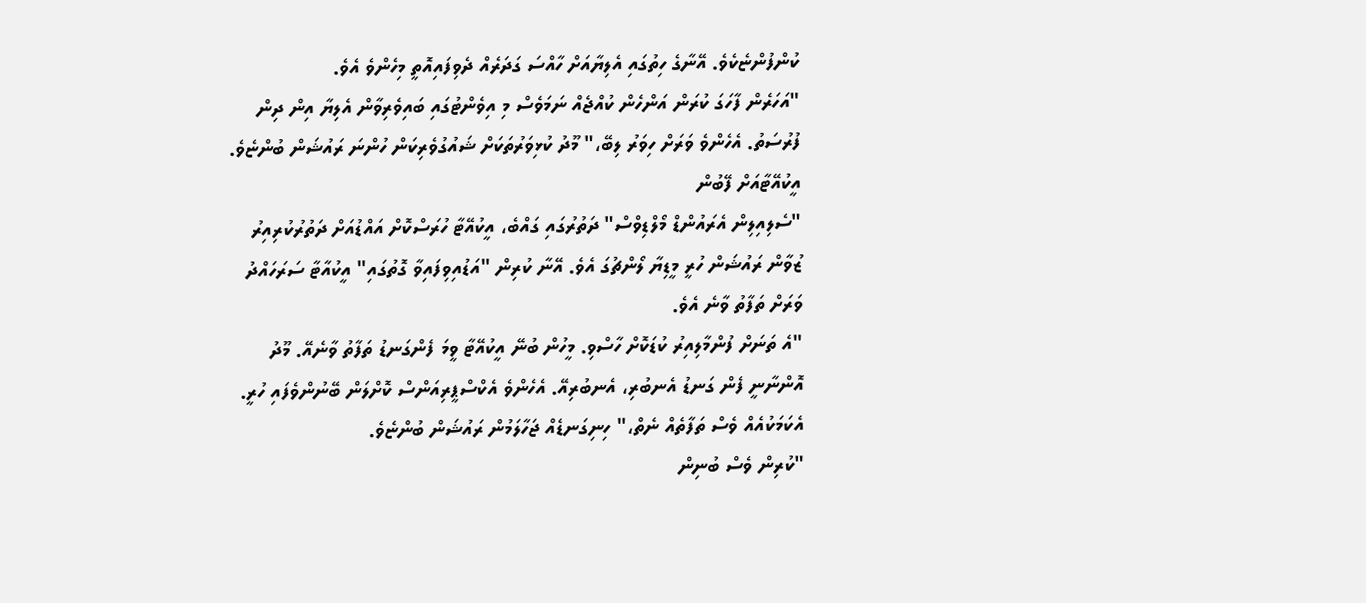ކުންފުންޏެކެވެ. އޭނާގެ ހިތުގައި އެލިޔާއަށް ހާއްސަ ގަދަރެއް ދެވިފައިއޮތީ މިހެންވެ އެވެ.
"އަހަރެން ފާހަގަ ކުރަން އަންހެން ކުއްޖެއް ނަމަވެސް މި އިވެންޓުގައި ބައިވެރިވާން އެލިޔާ އިން ދިން ފުރުސަތު. އެހެންވެ ވަރަށް ހިވަރު ލިބޭ،" މޫދު ކުޅިވަރުތަކަށް ޝައުގުވެރިކަން ހުންނަ ރައުޝަން ބުންޏެވެ.
އީކުއޭޓާއަށް ފޭބުން
"ސެލިއިލިން އެރައުންޑް މޯލްޑިވްސް" ދަތުރުގައި ގައްބެ، އީކުއޭޓާ ހުރަސްކޮށް އައްޑުއަށް ދަތުރުކުރިއިރު ޒުވާން ރައުޝަން ހުރީ މީޑިޔާ ލޯންޗުގަ އެވެ. އޭނާ ކުރިން "އަޑުއިވިފައިވާ ގޮތުގައި" އީކުއާޓާ ސަރަހައްދު ވަރަށް ތަފާތު ވާނެ އެވެ.
"އެ ތަނަށް ފުންމާލިއިރު ކުޑަކޮށް ހާސްވި. މީހުން ބުނޭ އީކުއޭޓާ ވީމަ ފެންގަނޑު ތަފާތު ވާނެއޭ. މޫދު އޮންނާނީ ފެން ގަނޑު އެނބުރި، އެނބުރިއޭ. އެހެންވެ އެކްސްޕީރިއަންސް ކޮށްލަން ބޭނުންވެފައި ހުރީ. އެކަމަކުއެއް ވެސް ތަފާތެއް ނެތް،" ހިނިގަނޑެއް ޖަހާލަމުން ރައުޝަން ބުންޏެވެ.
"ކުރިން ވެސް ބުނިން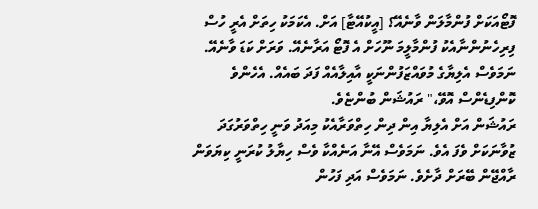ފޮޓޯއަކަށް ފުންމާލަން ވާނެއޭ؟ [އީކުއޭޓާ] އަށް. އެކަމަކު ހިތަށް އެރީ ހުސް ފިރިހެނުންނާއެކު ފުންމާލީމަ ނޫހަށް އެ ފޮޓޯ އަރާނެއޭ. ވަރަށް ކަޑަ ވާނެއޭ. ނަމަވެސް އެލިޔާގެ މުވައްޒަފުންނަކީ އާއިލާއެއް ފަދަ ބައެއް. އެހެންވެ ކޮންފިޑެންސް އޮވޭ،" ރައުޝަން ބުންޏެވެ.
ރައުޝަން އަށް އެލިޔާ އިން ދިން ހިތްވަރާއެކު މިއަދު ވަނީ ހިތްވަރުގަދަ ޒުވާނަކަށް ވެފަ އެވެ. ނަމަވެސް އޭނާ އަނެއްކާ ވެސް ހިޔާލު ކުރަނީ ކިޔަވަން ރާއްޖޭން ބޭރަށް ދާށެވެ. ނަމަވެސް އަދި ފަހުން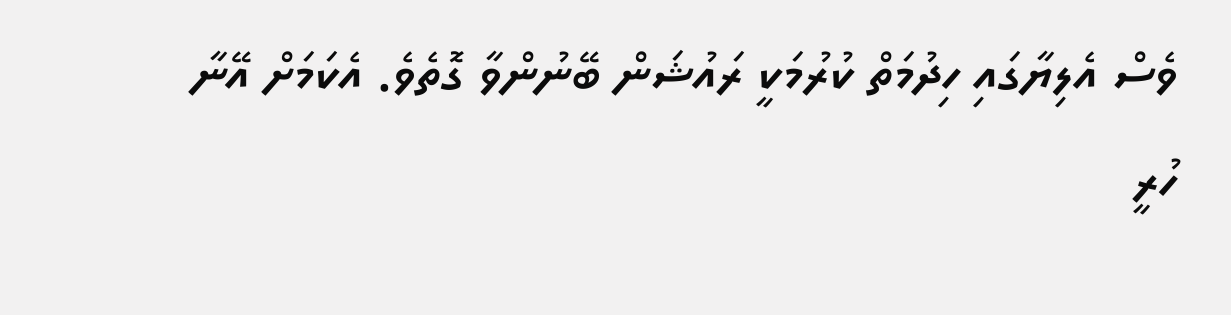ވެސް އެލިޔާގައި ހިދުމަތް ކުރުމަކީ ރައުޝަން ބޭނުންވާ ގޮތެވެ. އެކަމަށް އޭނާ ހުރީ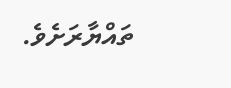ތައްޔާރަށެވެ.